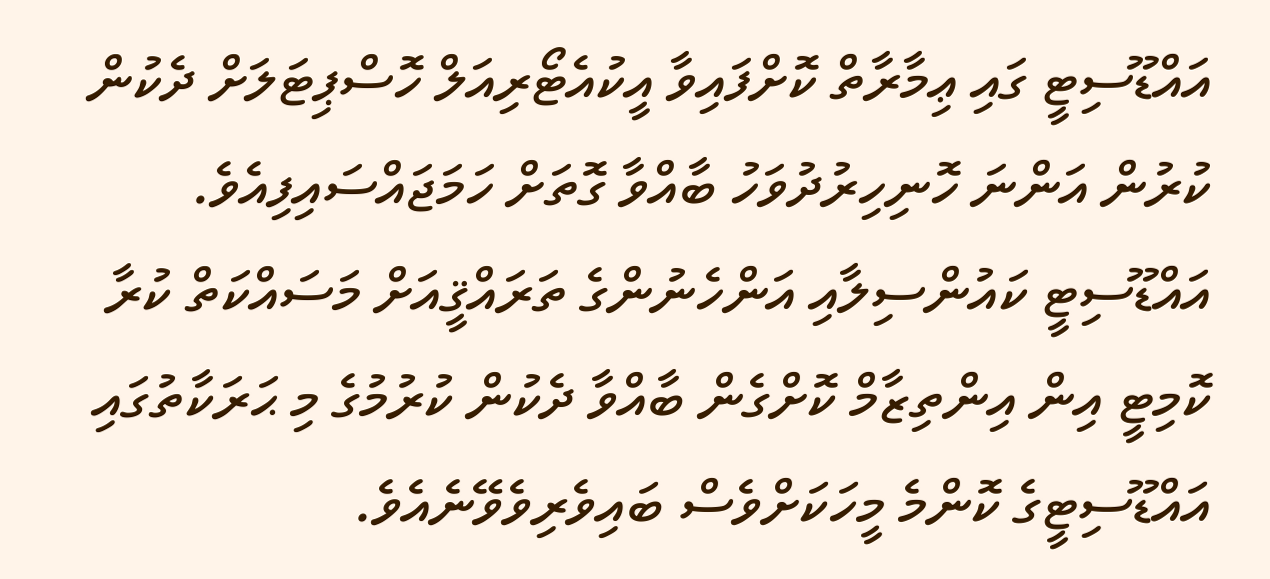އައްޑޫސިޓީ ގައި ޢިމާރާތް ކޮށްފައިވާ އީކުއެޓޯރިއަލް ހޮސްޕިޓަލަށް ދެކުން ކުރުން އަންނަ ހޮނިހިރުދުވަހު ބާއްވާ ގޮތަށް ހަމަޖައްސައިފިއެވެ. އައްޑޫސިޓީ ކައުންސިލާއި އަންހެނުންގެ ތަރައްޤީއަށް މަސައްކަތް ކުރާ ކޮމިޓީ އިން އިންތިޒާމް ކޮށްގެން ބާއްވާ ދެކުން ކުރުމުގެ މި ޙަރަކާތުގައި އައްޑޫސިޓީގެ ކޮންމެ މީހަކަށްވެސް ބައިވެރިވެވޭނެއެވެ.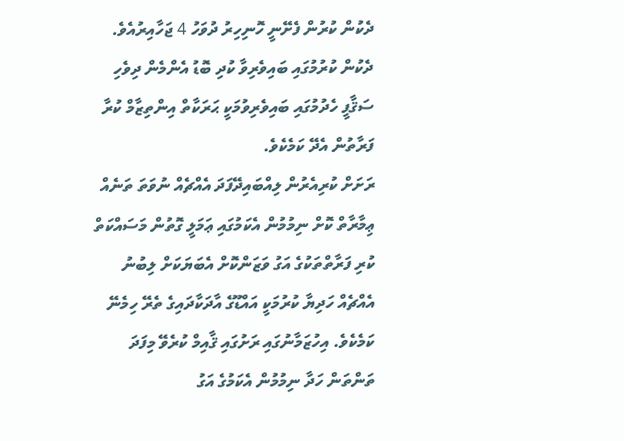ދެކުން ކުރުން ފެށޭނީ ހޮނިހިރު ދުވަހު 4 ޖަހާއިރުއެވެ. ދެކުން ކުރުމުގައި ބައިވެރިވާ ކުދި ބޮޑު އެންމެން ދިވެހި ސަޤާފީ ހެދުމުގައި ބައިވެރިވުމަކީ ޙަރަކާތް އިންތިޒާމް ކުރާ ފަރާތުން އެދޭ ކަމެކެވެ.
ރަށަށް ކުރިއެރުން ލިއްބައިދޭފަދަ އެއްޗެއް ނުވަތަ ތަނެއް ޢިމާރާތް ކޮށް ނިމުމުން އެކަމުގައި ޢަމަލީ ގޮތުން މަސައްކަތް ކުރި ފަރާތްތަކުގެ އަގު ވަޒަންކޮށް އެބަޔަކަށް ލިބުނު އެއްޗެއް ހަދިޔާ ކުރުމަކީ އައްޑޫގެ އާދަކާދައިގެ ތެރޭ ހިމެނޭ ކަމެކެވެ. އިހުޒަމާނުގައި ރަށުގައި ޤާއިމް ކުރެވޭ މިފަދަ ތަންތަން ހަދާ ނިމުމުން އެކަމުގެ އަގު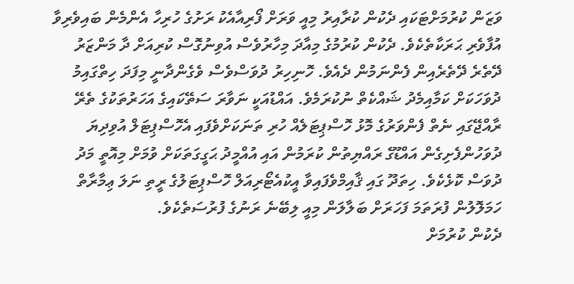ވަޒަން ކުރުމަށްޓަކައި ދެކުން ކުރާއިރު މިއީ ވަރަށް ފޯރިއާއެކު ރަށުގެ ހުރިހާ އެންމެން ބައިވެރިވާ އުފާވެރި ޙަރަކާތެކެވެ. ދެކުން ކުރުމުގެ މިއާދަ މިހާރުވެސް އުވިނުގޮސް ކުރިއަށް ދާ މަންޒަރު ދޭތެރެ ދޭތެރެއިން ފެންނަމުން ދެއެވެ. ހޮނިހިރު ދުވަސްވެސް ވެގެންދާނީ މިފަދަ ހިތްގައިމު ދުވަހަކަށް ކަމާއިމެދު ޝައްކެތް ނުކުރަމެވެ. އައްޑުއަކީ ނަވާރަ ސަތޭކައިގެ އަހަރުތަކުގެ ތެރޭ ރާއްޖޭގައި ނެތް ފެންވަރުގެ މޮޅު ހޮސްޕިޓަލެއް ހުރި ތަނަކަށްވެފައި އެހޮސްޕިޓަލް އުވިދިޔަ ދުވަހުންފެށިގެން އައްޑޫގެ ރައްޔިތުން ކުރަމުން އައި އުއްމީދު ޙަގީގަތަކަށް ވުމަށް މިއޮތީ މަދު ދުވަސް ކޮޅެކެވެ. ހިތަދޫ ގައި ޤާއިމްވެފައިވާ އީކުއެޓޯރިއަލް ހޮސްޕިޓަލުގެ ރީތި ނަލަ ޢިމާރާތް ހަމަލޮލުން ފުރަތަމަ ފަހަރަށް ބަލާލަން މިއީ ލިބޭނެ ރަނުގެ ފުރުސަތެކެވެ.
ދެކުން ކުރުމަށް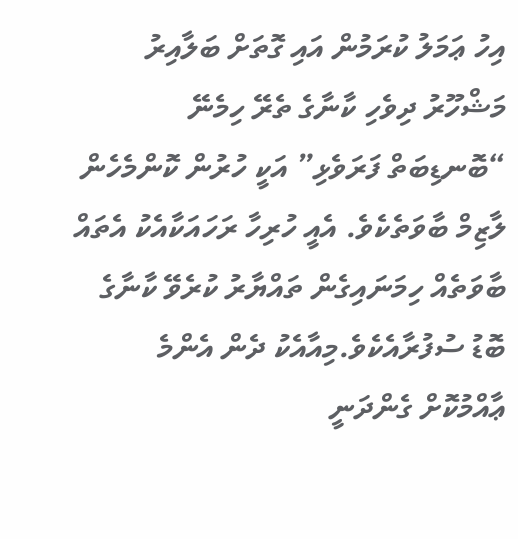އިހު ޢަމަލު ކުރަމުން އައި ގޮތަށް ބަލާއިރު މަޝްހޫރު ދިވެހި ކާނާގެ ތެރޭ ހިމެނޭ “ބޮނޑިބަތް ފަރަވެޅި” އަކީ ހުރުން ކޮންމެހެން ލާޒިމް ބާވަތެކެވެ. އެއީ ހުރިހާ ރަހައަކާއެކު އެތައް ބާވަތެއް ހިމަނައިގެން ތައްޔާރު ކުރެވޭ ކާނާގެ ބޮޑު ސުފުރާއެކެވެ.މިއާއެކު ދެން އެންމެ ޢާއްމުކޮށް ގެންދަނީ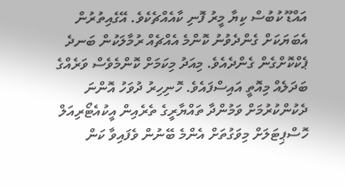އައްޑޫ ކުބުސް ކިޔާ މީރު ފޮނި ކާއެއްޗެކެވެ. އޭގެއިތުރުން އެބަޔަކަށް ގެންދެވުނު ކޮންމެ އެއްޗެއް ރުމާލަކުން ބަނދެ ޕެކްކޮށްގެން ގެންދެއެވެ. މިއަދު މިކަމަށް ކޮންމެވެސް ވަރެއްގެ ބަދަލެއް މިއޮތީ އައިސްފައެވެ. ހޮނިހިރު ދުވަހު އޮންނަ ދެކުންކުރުމަށް ވަމުންދާ ތައްޔާރީގެ ތެރެއިން އީކުއެޓޯރިއަލް ހޮސްޕިޓަލަށް މިވަގުތަށް އެންމެ ބޭނުން ވެފައިވާ ކަން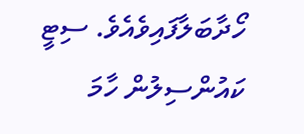ހޯދާބަލާފައިވެއެވެ. ސިޓީ ކައުންސިލުން ހާމަ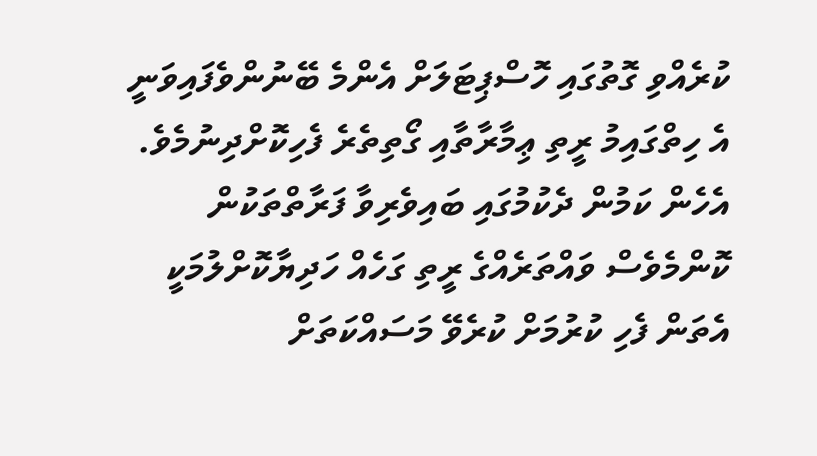ކުރެއްވި ގޮތުގައި ހޮސްޕިޓަލަށް އެންމެ ބޭނުންވެފައިވަނީ އެ ހިތްގައިމު ރީތި ޢިމާރާތާއި ގޯތިތެރެ ފެހިކޮށްދިނުމެވެ. އެހެން ކަމުން ދެކުމުގައި ބައިވެރިވާ ފަރާތްތަކުން ކޮންމެވެސް ވައްތަރެއްގެ ރީތި ގަހެއް ހަދިޔާކޮށްލުމަކީ އެތަން ފެހި ކުރުމަށް ކުރެވޭ މަސައްކަތަށް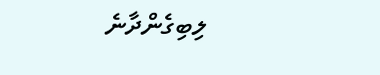ލިބިގެންދާނެ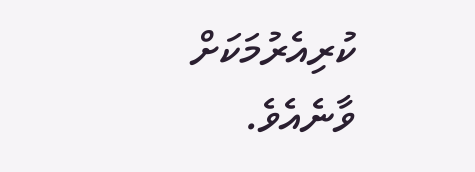ކުރިއެރުމަކަށް ވާނެއެވެ.